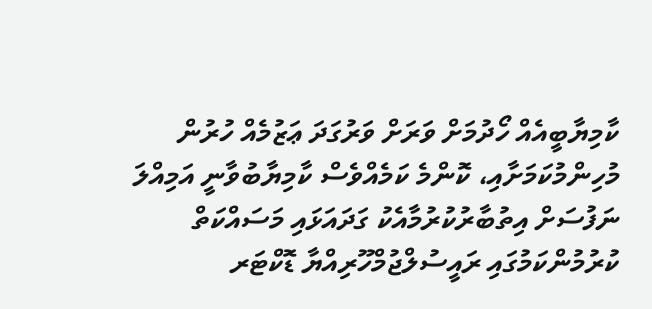ކާމިޔާބީއެއް ހޯދުމަށް ވަރަށް ވަރުގަދަ ޢަޒުމެއް ހުރުން މުހިންމުކަމަށާއި، ކޮންމެ ކަމެއްވެސް ކާމިޔާބުވާނީ އަމިއްލަ ނަފުސަށް އިތުބާރުކުރުމާއެކު ގަދައަޅައި މަސައްކަތް ކުރުމުންކަމުގައި ރައީސުލްޖުމްހޫރިއްޔާ ޑޮކްޓަރ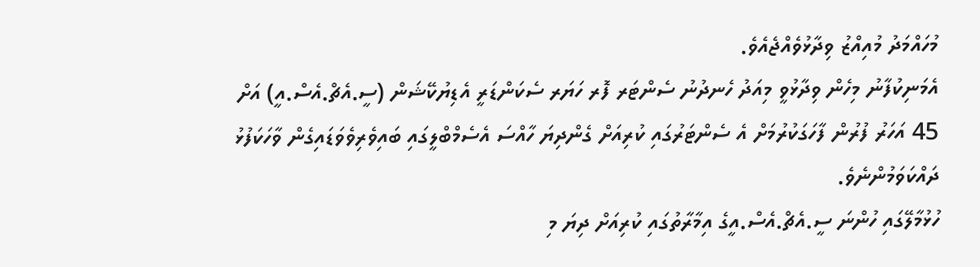މުހައްމަދު މުއިއްޒު ވިދާޅުވެއްޖެއެވެ.
އެމަނިކުފާނު މިހެން ވިދާޅުވީ މިއަދު ހެނދުނު ސެންޓަރ ފޮރ ހަޔަރ ސެކަންޑަރީ އެޑިޔުކޭޝަން (ސީ.އެޗް.އެސް.އީ) އަށް 45 އަހަރު ފުރުން ފާހަގަކުރުމަށް އެ ސެންޓަރުގައި ކުރިއަށް ގެންދިޔަ ހާއްސަ އެސެމްބްލީގައި ބައިވެރިވެވަޑައިގެން ވާހަކަފުޅު ދައްކަވަމުންނެވެ.
ހުޅުމާލޭގައި ހުންނަ ސީ.އެޗް.އެސް.އީގެ އިމާރާތުގައި ކުރިއަށް ދިޔަ މި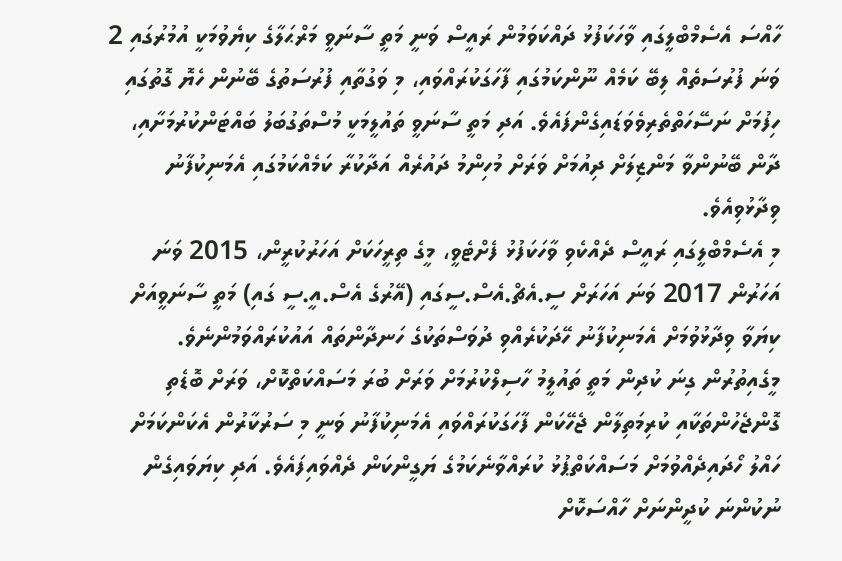ހާއްސަ އެސެމްބްލީގައި ވާހަކަފުޅު ދައްކަވަމުން ރައީސް ވަނީ މަތީ ސާނަވީ މަރްޙަލާގެ ކިޔެވުމަކީ އުމުރުގައި 2 ވަނަ ފުރުސަތެއް ލިބޭ ކަމެއް ނޫންކަމުގައި ފާހަގަކުރައްވައި، މި ވަގުތާއި ފުރުސަތުގެ ބޭނުން ހެޔޮ ގޮތުގައި ހިފުމަށް ނަސޭހަތްތެރިވެވަޑައިގެންފައެވެ. އަދި މަތީ ސާނަވީ ތައުލީމަކީ މުސްތަގުބަލު ބައްޓަންކުރުމަށާއި، ދާން ބޭނުންވާ މަންޒިލަށް ދިއުމަށް ވަރަށް މުހިންމު ދައުރެއް އަދާކުރާ ކަމެއްކަމުގައި އެމަނިކުފާނު ވިދާޅުވިއެވެ.
މި އެސެމްބްލީގައި ރައީސް ދެއްކެވި ވާހަކަފުޅު ފެށްޓެވީ، މީގެ ތިރީހަކަށް އަހަރުކުރީން، 2015 ވަނަ އަހަރުން 2017 ވަނަ އަހަރަށް ސީ.އެޗް.އެސް.ސީގައި (އޭރުގެ އެސް.އީ.ސީ ގައި) މަތީ ސާނަވީއަށް ކިޔަވާ ވިދާޅުވުމަށް އެމަނިކުފާނު ހޭދަކުރެއްވި ދުވަސްތަކުގެ ހަނދާންތައް އައުކުރައްވަމުންނެވެ.
މީގެއިތުރުން ގިނަ ކުދިން މަތީ ތައުލީމު ހާސިލްކުރުމަށް ވަރަށް ބުރަ މަސައްކަތްކޮށް، ވަރަށް ބޮޑެތި ގޮންޖެހުންތަކާއި ކުރިމަތިލާން ޖެހޭކަން ފާހަގަކުރައްވައި އެމަނިކުފާނު ވަނީ މި ސަރުކާރުން އެކަންކަމަށް ހައްލު ހޯދައިދެއްވުމަށް މަސައްކަތްޕުޅު ކުރައްވާނެކަމުގެ ޔަގީންކަން ދެއްވައިފައެވެ. އަދި ކިޔަވައިގެން ނުކުންނަ ކުދީންނަށް ހާއްސަކޮށް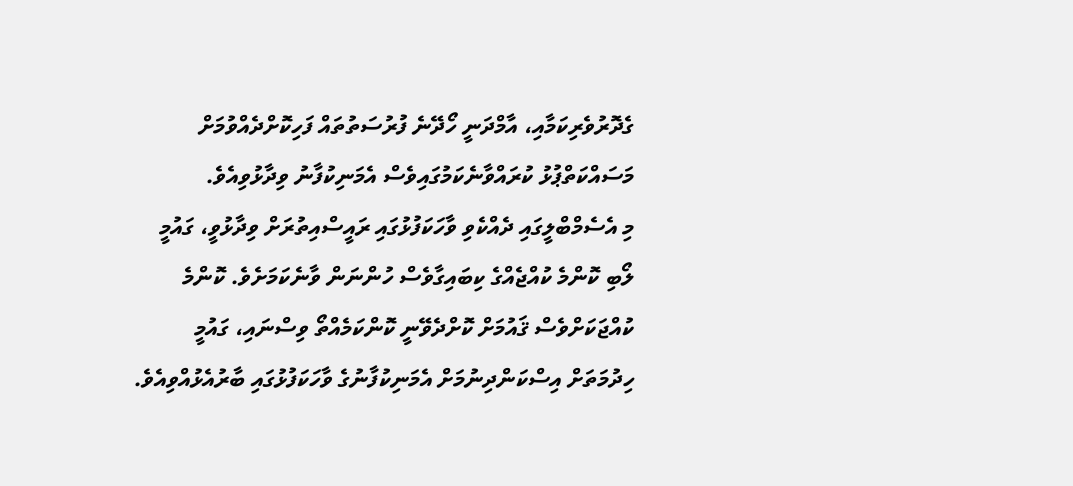ގެދޮރުވެރިކަމާއި، އާމްދަނީ ހޯދޭނެ ފުރުސަތުތައް ފަހިކޮށްދެއްވުމަށް މަސައްކަތްޕުޅު ކުރައްވާނެކަމުގައިވެސް އެމަނިކުފާނު ވިދާޅުވިއެވެ.
މި އެސެމްބްލީގައި ދެއްކެވި ވާހަކަފުޅުގައި ރައީސްއިތުރަށް ވިދާޅުވީ، ގައުމީ ލޯބި ކޮންމެ ކުއްޖެއްގެ ކިބައިގާވެސް ހުންނަން ވާނެކަމަށެވެ. ކޮންމެ ކުއްޖަކަށްވެސް ޤައުމަށް ކޮށްދެވޭނީ ކޮންކަމެއްތޯ ވިސްނައި، ގައުމީ ހިދުމަތަށް އިސްކަންދިނުމަށް އެމަނިކުފާނުގެ ވާހަކަފުޅުގައި ބާރުއެޅުއްވިއެވެ.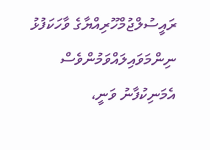ރައީސުލްޖުމްހޫރިއްޔާގެ ވާހަކަފުޅު ނިންމަވައިލައްވަމުންވެސް އެމަނިކުފާނު ވަނީ،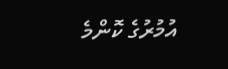އުމުރުގެ ކޮންމެ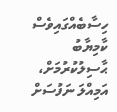ހިސާބެއްގައިވެސް ކާމިޔާބު ޙާސިލުކުރުމަށް، އަމިއްލަ ނަފުސަށް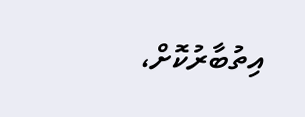އިތުބާރުކޮށް،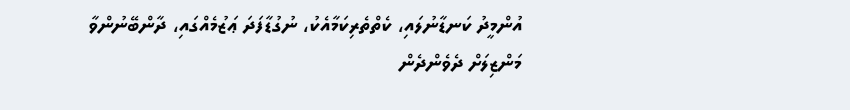އުންމީދު ކަނޑާނުލައި، ކެތްތެރިކަމާއެކު، ނުގުޑާފަދަ ޢަޒުމެއްގައި، ދާންބޭނުންވާ މަންޒިލަށް ދެވެންދެން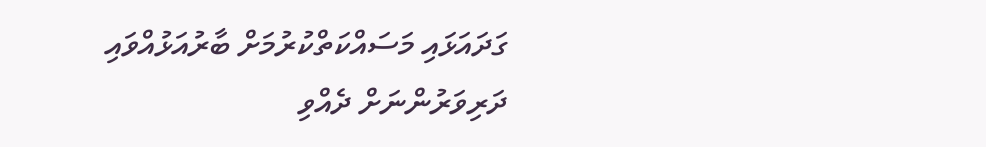ގަދައަޅައި މަސައްކަތްކުރުމަށް ބާރުއަޅުއްވައި ދަރިވަރުންނަށް ދެއްވި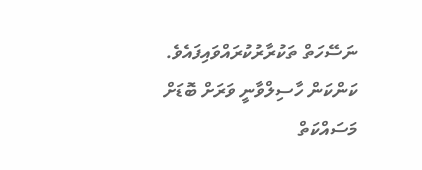ނަސޭހަތް ތަކުރާރުކުރައްވައިފައެވެ.
ކަންކަން ހާސިލްވާނީ ވަރަށް ބޮޑަށް މަސައްކަތް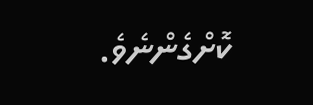ކޮށްގެންނެވެ.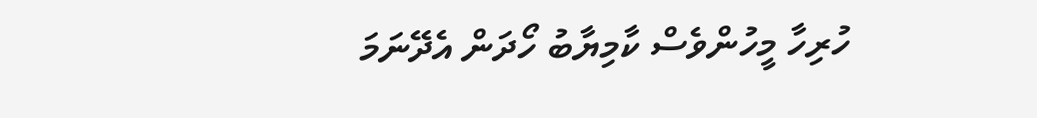ހުރިހާ މީހުންވެސް ކާމިޔާބު ހޯދަން އެދޭނަމަ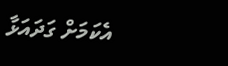އެކަމަށް ގަދައަޅާ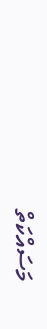މަސައްކަތް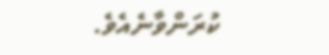ކުރަންވާނެއެވެ.